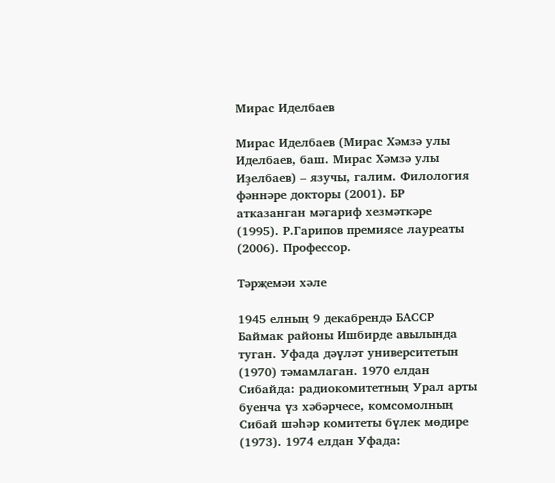Мирас Иделбаев

Мирас Иделбаев (Мирас Хәмзә улы Иделбаев, баш. Мирас Хәмзә улы Иҙелбаев) – язучы, галим. Филология фәннәре докторы (2001). БР атказанган мәгариф хезмәткәре (1995). Р.Гарипов премиясе лауреаты (2006). Профессор.

Тәрҗемәи хәле

1945 елның 9 декабрендә БАССР Баймак районы Ишбирде авылында туган. Уфада дәүләт университетын (1970) тәмамлаган. 1970 елдан Сибайда: радиокомитетның Урал арты буенча үз хәбәрчесе, комсомолның Сибай шәһәр комитеты бүлек мөдире (1973). 1974 елдан Уфада: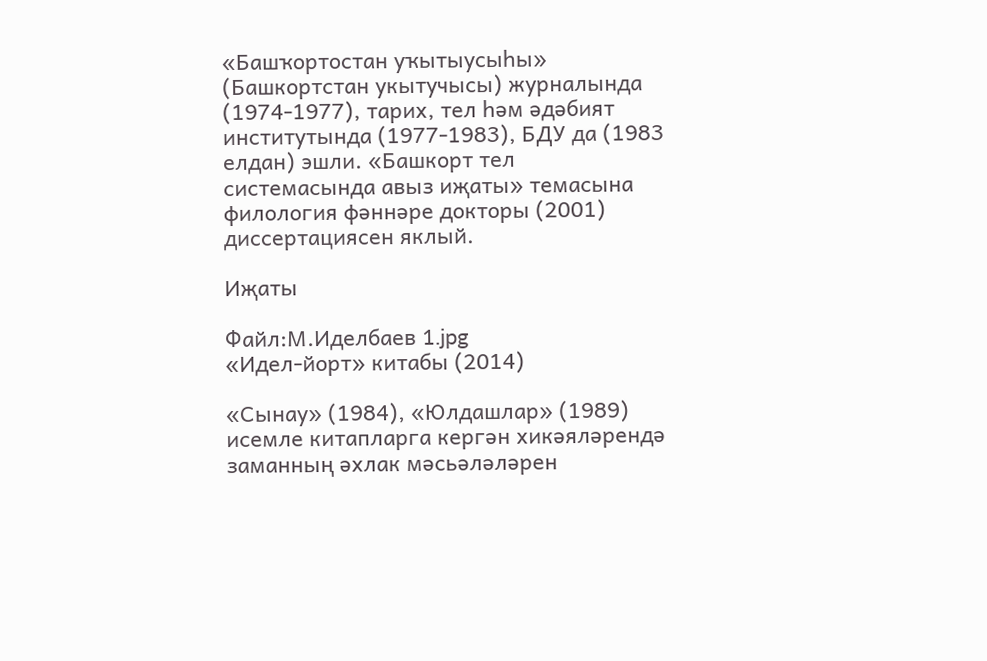«Башҡортостан уҡытыусыһы» (Башкортстан укытучысы) журналында (1974-1977), тарих, тел һәм әдәбият институтында (1977-1983), БДУ да (1983 елдан) эшли. «Башкорт тел системасында авыз иҗаты» темасына филология фәннәре докторы (2001) диссертациясен яклый.

Иҗаты

Файл:М.Иделбаев 1.jpg
«Идел-йорт» китабы (2014)

«Сынау» (1984), «Юлдашлар» (1989) исемле китапларга кергән хикәяләрендә заманның әхлак мәсьәләләрен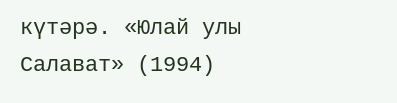күтәрә. «Юлай улы Салават» (1994)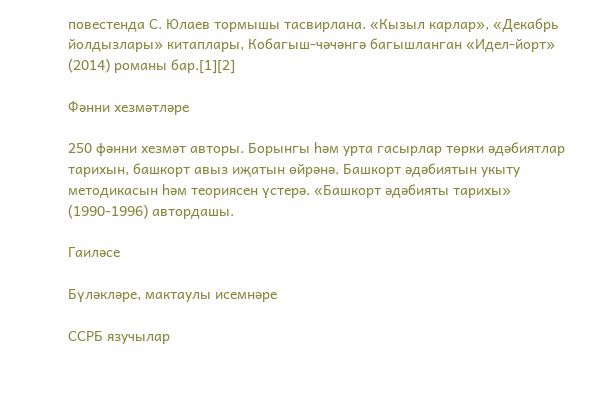повестенда С. Юлаев тормышы тасвирлана. «Кызыл карлар», «Декабрь йолдызлары» китаплары, Кобагыш-чәчәнгә багышланган «Идел-йорт» (2014) романы бар.[1][2]

Фәнни хезмәтләре

250 фәнни хезмәт авторы. Борынгы һәм урта гасырлар төрки әдәбиятлар тарихын, башкорт авыз иҗатын өйрәнә. Башкорт әдәбиятын укыту методикасын һәм теориясен үстерә. «Башкорт әдәбияты тарихы» (1990-1996) автордашы.

Гаиләсе

Бүләкләре, мактаулы исемнәре

ССРБ язучылар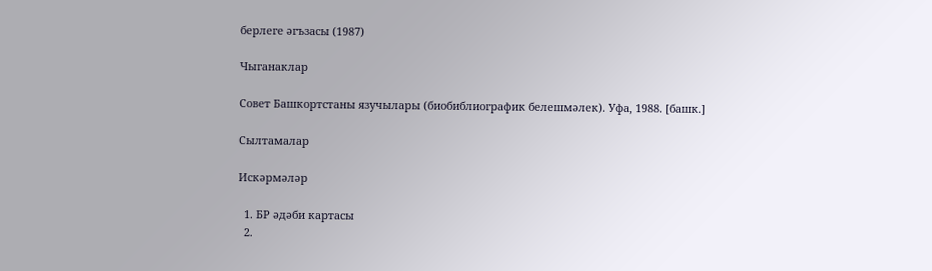берлеге әгъзасы (1987)

Чыганаклар

Совет Башкортстаны язучылары (биобиблиографик белешмәлек). Уфа, 1988. [башк.]

Сылтамалар

Искәрмәләр

  1. БР әдәби картасы
  2.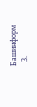Башинформ
  3.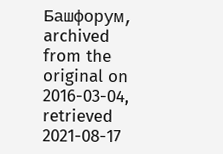Башфорум, archived from the original on 2016-03-04, retrieved 2021-08-17